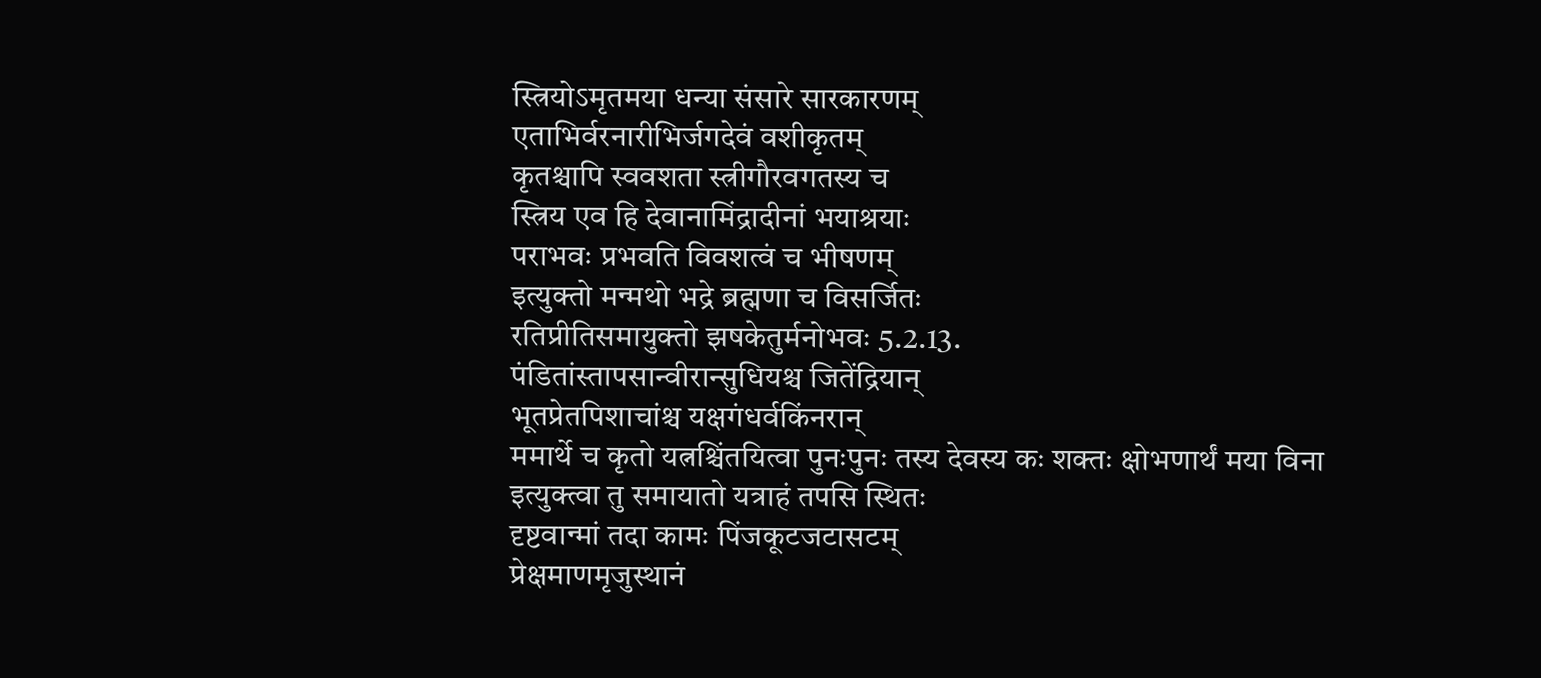स्त्रियोऽमृतमया धन्या संसारे सारकारणम्
एताभिर्वरनारीभिर्जगदेवं वशीकृतम्
कृतश्चापि स्ववशता स्त्रीगौरवगतस्य च
स्त्रिय एव हि देवानामिंद्रादीनां भयाश्रयाः
पराभवः प्रभवति विवशत्वं च भीषणम्
इत्युक्तो मन्मथो भद्रे ब्रह्मणा च विसर्जितः
रतिप्रीतिसमायुक्तो झषकेतुर्मनोभवः 5.2.13.
पंडितांस्तापसान्वीरान्सुधियश्च जितेंद्रियान्
भूतप्रेतपिशाचांश्च यक्षगंधर्वकिंनरान्
ममार्थे च कृतो यत्नश्चिंतयित्वा पुनःपुनः तस्य देवस्य कः शक्तः क्षोभणार्थं मया विना
इत्युक्त्वा तु समायातो यत्राहं तपसि स्थितः
दृष्टवान्मां तदा कामः पिंजकूटजटासटम्
प्रेक्षमाणमृजुस्थानं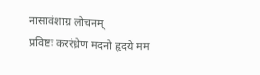नासावंशाग्र लोचनम्
प्रविष्टः कररंध्रेण मदनो हृदये मम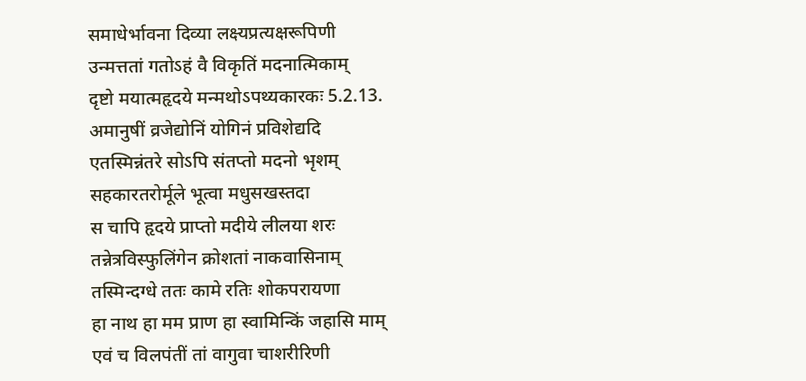समाधेर्भावना दिव्या लक्ष्यप्रत्यक्षरूपिणी
उन्मत्ततां गतोऽहं वै विकृतिं मदनात्मिकाम्
दृष्टो मयात्महृदये मन्मथोऽपथ्यकारकः 5.2.13.
अमानुषीं व्रजेद्योनिं योगिनं प्रविशेद्यदि
एतस्मिन्नंतरे सोऽपि संतप्तो मदनो भृशम्
सहकारतरोर्मूले भूत्वा मधुसखस्तदा
स चापि हृदये प्राप्तो मदीये लीलया शरः
तन्नेत्रविस्फुलिंगेन क्रोशतां नाकवासिनाम्
तस्मिन्दग्धे ततः कामे रतिः शोकपरायणा
हा नाथ हा मम प्राण हा स्वामिन्किं जहासि माम्
एवं च विलपंतीं तां वागुवा चाशरीरिणी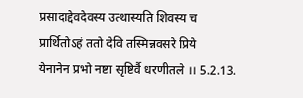प्रसादाद्देवदेवस्य उत्थास्यति शिवस्य च
प्रार्थितोऽहं ततो देवि तस्मिन्नवसरे प्रिये
येनानेन प्रभो नष्टा सृष्टिर्वै धरणीतले ।। 5.2.13.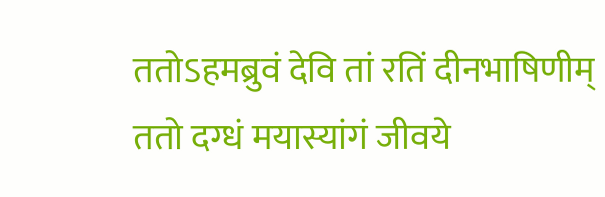ततोऽहमब्रुवं देवि तां रतिं दीनभाषिणीम्
ततो दग्धं मयास्यांगं जीवये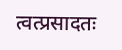त्वत्प्रसादतः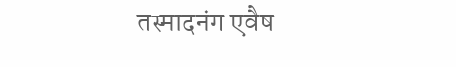तस्मादनंग एवैष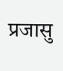प्रजासु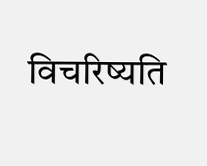विचरिष्यति